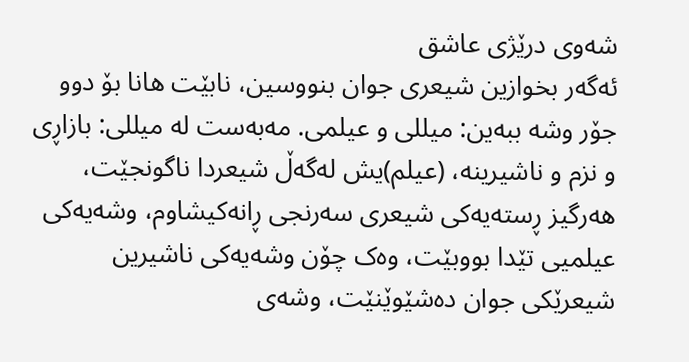شەوی درێژی عاشق
ئەگەر بخوازین شیعری جوان بنووسین، نابێت هانا بۆ دوو جۆر وشە ببەین: میللی و عیلمی. مەبەست لە میللی: بازاڕی و نزم و ناشیرینە، (عیلم)یش لەگەڵ شیعردا ناگونجێت، هەرگیز ڕستەیەکی شیعری سەرنجی ڕانەکیشاوم، وشەیەکی عیلمیی تێدا بووبێت، وەک چۆن وشەیەکی ناشیرین شیعرێکی جوان دەشێوێنێت، وشەی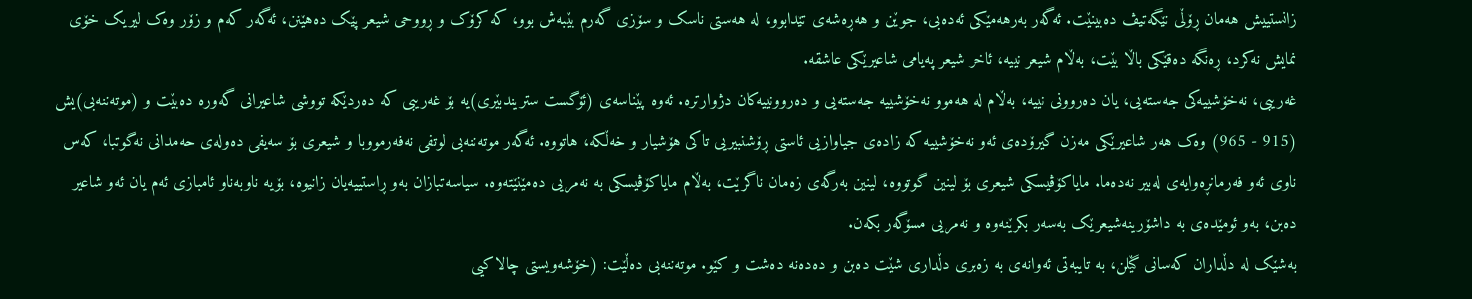زانستییش هەمان ڕۆڵی نێگەتیڤ دەبینێت. ئەگەر بەرهەمێکی ئەدەبی، جوێن و هەڕەشەی تێدابوو، لە هەستی ناسک و سۆزی گەرم بێبەش بوو، کە کرۆک و ڕووحی شیعر پێک دەهێنن، ئەگەر کەم و زۆر وەک لیریک خۆی نمایش نەکرد، ڕەنگە دەقێکی باڵا بێت، بەڵام شیعر نییە، ئاخر شیعر پەیامی شاعیرێکی عاشقە.
غەریبی، نەخۆشییەکی جەستەیی، یان دەروونی نییە، بەڵام لە هەموو نەخۆشییە جەستەیی و دەروونییەکان دژوارترە. ئەوە پێناسەی (ئۆگست ستریندبێری)یە بۆ غەریبی کە دەردێکە تووشی شاعیرانی گەورە دەبێت و (موتەننەبی)یش (915 - 965) وەک هەر شاعیرێکی مەزن گیرۆدەی ئەو نەخۆشییە کە زادەی جیاوازیی ئاستی ڕۆشنبیریی تاکی هۆشیار و خەڵکە، هاتووە. ئەگەر موتەننەبی لوتفی نەفەرمووبا و شیعری بۆ سەیفی دەولەی حەمدانی نەگوتبا، کەس ناوی ئەو فەرمانڕەوایەی لەبیر نەدەما. مایاکۆڤیسکی شیعری بۆ لینین گوتووە، لینین بەرگەی زەمان ناگرێت، بەڵام مایاکۆڤیسکی بە نەمریی دەمێنێتەوە. سیاسەتبازان بەو ڕاستییەیان زانیوە، بۆیە ناوبەناو ئامبازی ئەم یان ئەو شاعیر دەبن، بەو ئومێدەی بە داشۆرینەشیعرێک بەسەر بکرێنەوە و نەمریی مسۆگەر بکەن.
بەشێک لە دڵداران کەسانی گێلن، بە تایبەتی ئەوانەی بە زەبری دڵداری شێت دەبن و دەدەنە دەشت و کێو. موتەننەبی دەڵێت: (خۆشەویستی چالاکیی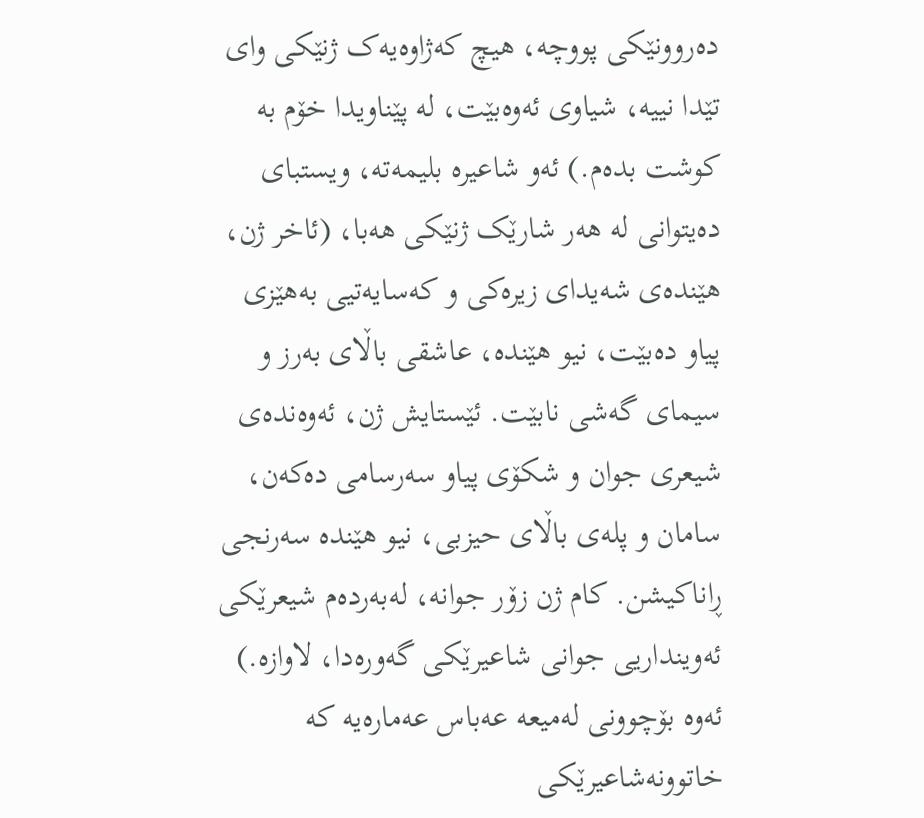دەروونێکی پووچە، هیچ کەژاوەیەک ژنێکی وای تێدا نییە، شیاوی ئەوەبێت، لە پێناویدا خۆم بە کوشت بدەم.) ئەو شاعیرە بلیمەتە، ویستبای دەیتوانی لە هەر شارێک ژنێکی هەبا، (ئاخر ژن، هێندەی شەیدای زیرەکی و کەسایەتیی بەهێزی پیاو دەبێت، نیو هێندە، عاشقی باڵای بەرز و سیمای گەشی نابێت. ئێستایش ژن، ئەوەندەی شیعری جوان و شکۆی پیاو سەرسامی دەکەن، سامان و پلەی باڵای حیزبی، نیو هێندە سەرنجی ڕاناکیشن. کام ژن زۆر جوانە، لەبەردەم شیعرێکی ئەوینداریی جوانی شاعیرێکی گەورەدا، لاوازە.) ئەوە بۆچوونی لەمیعە عەباس عەمارەیە کە خاتوونەشاعیرێکی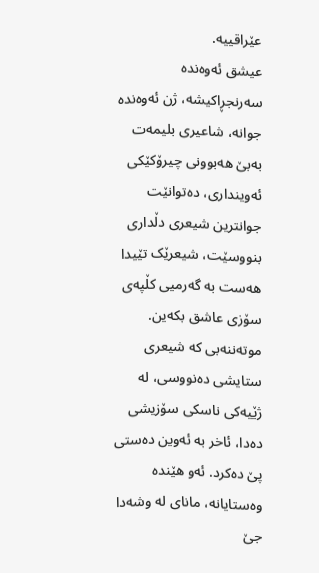عێراقییە.
عیشق ئەوەندە سەرنجڕاکیشە، ژن ئەوەندە جوانە، شاعیری بلیمەت بەبێ هەبوونی چیرۆکێکی ئەوینداری، دەتوانێت جوانترین شیعری دڵداری بنووسێت، شیعرێک تێیدا هەست بە گەرمیی کڵپەی سۆزی عاشق بکەین. موتەننەبی کە شیعری ستایشی دەنووسی، لە ژێیەکی ناسکی سۆزیشی دەدا، ئاخر بە ئەوین دەستی پێ دەکرد. ئەو هێندە وەستایانە، مانای لە وشەدا جێ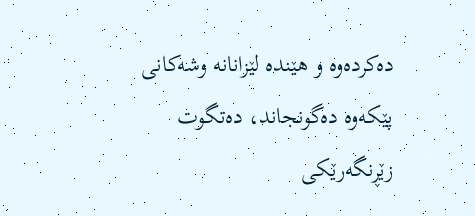دەکردەوە و هێندە لێزانانە وشەکانی پێکەوە دەگونجاند، دەتگوت زێڕنگەرێکی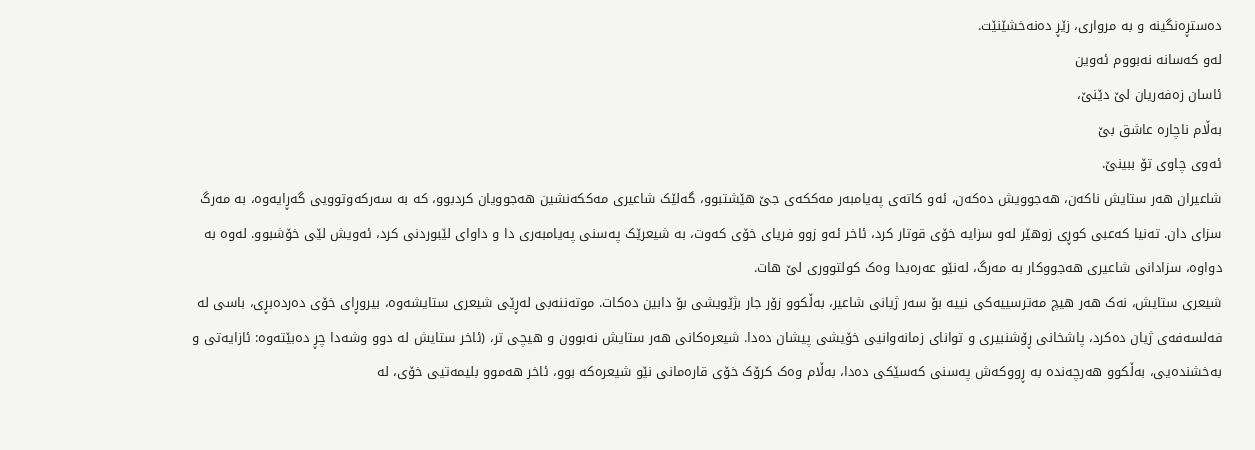دەستڕەنگینە و بە مرواری، زێڕ دەنەخشێنێت.
لەو کەسانە نەبووم ئەوین
ئاسان زەفەریان لێ دێنێ،
بەڵام ناچارە عاشق بێ
ئەوی چاوی تۆ ببینێ.
شاعیران هەر ستایش ناکەن، هەجوویش دەکەن، ئەو کاتەی پەیامبەر مەککەی جێ هێشتبوو، گەلێک شاعیری مەککەنشین هەجوویان کردبوو، کە بە سەرکەوتوویی گەڕایەوە، بە مەرگ سزای دان. تەنیا کەعبی کوڕی زوهێر لەو سزایە خۆی قوتار کرد، ئاخر ئەو زوو فریای خۆی کەوت، بە شیعرێک پەسنی پەیامبەری دا و داوای لێبوردنی کرد، ئەویش لێی خۆشبوو. لەوە بە دواوە، سزادانی شاعیری هەجووکار بە مەرگ، لەنێو عەرەبدا وەک کولتووری لێ هات.
شیعری ستایش، نەک هەر هیچ مەترسییەکی نییە بۆ سەر ژیانی شاعیر، بەڵکوو زۆر جار بژێویشی بۆ دابین دەکات. موتەننەبی لەڕێی شیعری ستایشەوە، بیروڕای خۆی دەردەبڕی، باسی لە فەلسەفەی ژیان دەکرد، پاشخانی ڕۆشنبیری و توانای زمانەوانیی خۆیشی پیشان دەدا. شیعرەکانی هەر ستایش نەبوون و هیچی تر، (ئاخر ستایش لە دوو وشەدا چڕ دەبێتەوە: ئازایەتی و بەخشندەیی، بەڵکوو هەرچەندە بە ڕووکەش پەسنی کەسێکی دەدا، بەڵام وەک کرۆک خۆی قارەمانی نێو شیعرەکە بوو، ئاخر هەموو بلیمەتیی خۆی، لە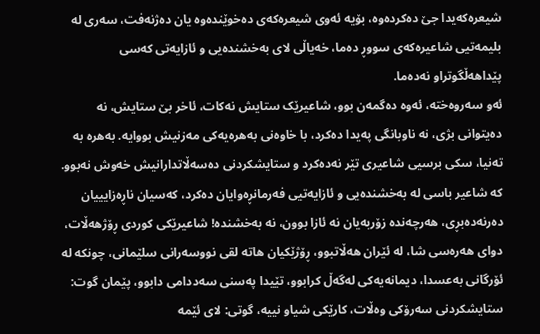شیعرەکەیدا جێ دەکردەوە، بۆیە ئەوی شیعرەکەی دەخوێندەوە یان دەژنەفت، سەری لە بلیمەتیی شاعیرەکەی سووڕ دەما، خەیاڵی لای بەخشندەیی و ئازایەتی کەسی پێداهەڵگوتراو نەدەما.
ئەو سەروەختە، ئەوە دەگمەن بوو، شاعیرێک ستایش نەکات، ئاخر بێ ستایش، نە دەیتوانی بژی، نە ناوبانگی پەیدا دەکرد، با خاوەنی بەهرەیەکی مەزنیش بووایە. بەهرە بە تەنیا، سکی برسیی شاعیری تێر نەدەکرد و ستایشکردنی دەسەڵاتدارانیش خەوش نەبوو. کە شاعیر باسی لە بەخشندەیی و ئازایەتیی فەرمانڕەوایان دەکرد، کەسیان ناڕەزایییان دەرنەدەبڕی، هەرچەندە زۆربەیان نە ئازا بوون، نە بەخشندە! شاعیرێکی کوردی ڕۆژهەڵات، دوای هەرەسی شا، لە ئێران هەڵاتبوو، ڕۆژێکیان هاتە لقی نووسەرانی سلێمانی، چونکە لە ئۆرگانی بەعسدا، دیمانەیەکی لەگەڵ کرابوو، تێیدا پەسنی سەددامی دابوو، پێمان گوت: ستایشکردنی سەرۆکی وەڵات، کارێکی شیاو نییە، گوتی: لای ئێمە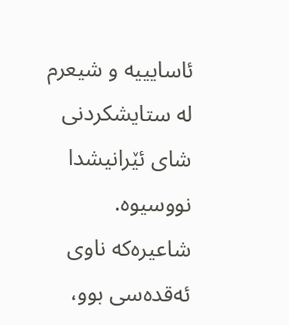ئاسایییە و شیعرم لە ستایشکردنی شای ئێرانیشدا نووسیوە. شاعیرەکە ناوی ئەقدەسی بوو،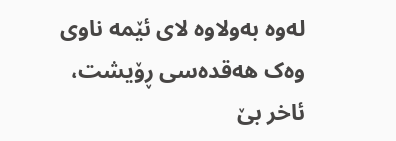لەوە بەولاوە لای ئێمە ناوی وەک هەقدەسی ڕۆیشت، ئاخر بێ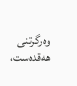وەرگرتنی هەقدەست،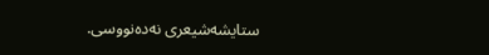ستایشەشیعری نەدەنووسی.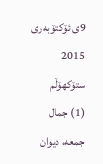9ی ئۆکتۆبەری 2015
ستۆکهۆڵم
(1) جمال جمعە، دیوان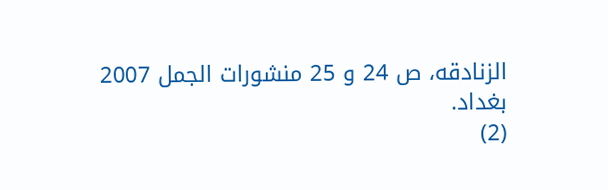الزنادقە، ص 24 و 25 منشورات الجمل 2007 بغداد.
(2)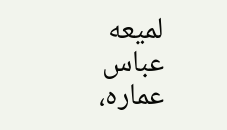لمیعە عباس عمارە،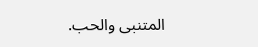المتنبی والحب.